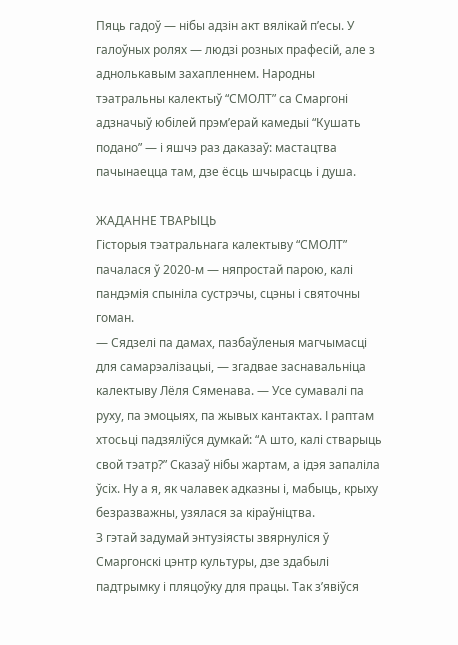Пяць гадоў — нібы адзін акт вялікай п’есы. У галоўных ролях — людзі розных прафесій, але з аднолькавым захапленнем. Народны тэатральны калектыў “СМОЛТ” са Смаргоні адзначыў юбілей прэм’ерай камедыі “Кушать подано” — і яшчэ раз даказаў: мастацтва пачынаецца там, дзе ёсць шчырасць і душа.

ЖАДАННЕ ТВАРЫЦЬ
Гісторыя тэатральнага калектыву “СМОЛТ” пачалася ў 2020-м — няпростай парою, калі пандэмія спыніла сустрэчы, сцэны і святочны гоман.
— Сядзелі па дамах, пазбаўленыя магчымасці для самарэалізацыі, — згадвае заснавальніца калектыву Лёля Сяменава. — Усе сумавалі па руху, па эмоцыях, па жывых кантактах. І раптам хтосьці падзяліўся думкай: “А што, калі стварыць свой тэатр?” Сказаў нібы жартам, а ідэя запаліла ўсіх. Ну а я, як чалавек адказны і, мабыць, крыху безразважны, узялася за кіраўніцтва.
З гэтай задумай энтузіясты звярнуліся ў Смаргонскі цэнтр культуры, дзе здабылі падтрымку і пляцоўку для працы. Так з’явіўся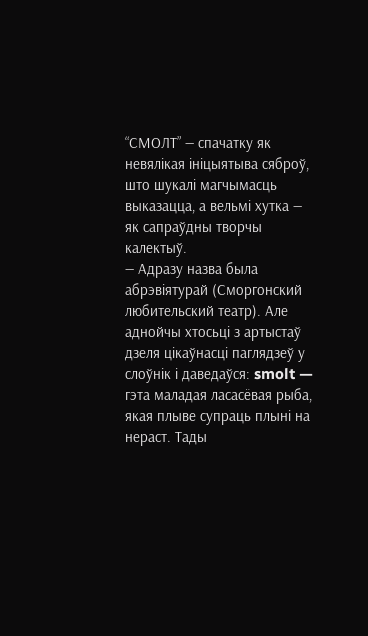“СМОЛТ” — спачатку як невялікая ініцыятыва сяброў, што шукалі магчымасць выказацца, а вельмі хутка — як сапраўдны творчы калектыў.
— Адразу назва была абрэвіятурай (Сморгонский любительский театр). Але аднойчы хтосьці з артыстаў дзеля цікаўнасці паглядзеў у слоўнік і даведаўся: smolt — гэта маладая ласасёвая рыба, якая плыве супраць плыні на нераст. Тады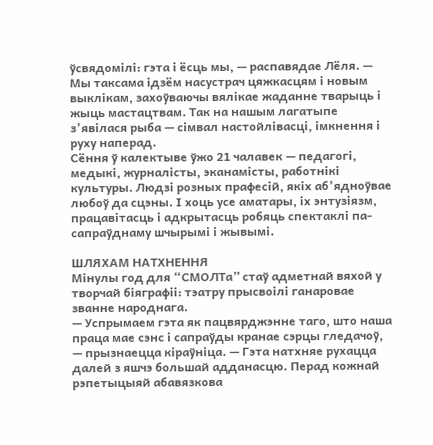ўсвядомілі: гэта і ёсць мы, — распавядае Лёля. — Мы таксама ідзём насустрач цяжкасцям і новым выклікам, захоўваючы вялікае жаданне тварыць і жыць мастацтвам. Так на нашым лагатыпе з’явілася рыба — сімвал настойлівасці, імкнення і руху наперад.
Сёння ў калектыве ўжо 21 чалавек — педагогі, медыкі, журналісты, эканамісты, работнікі культуры. Людзі розных прафесій, якіх аб’ядноўвае любоў да сцэны. І хоць усе аматары, іх энтузіязм, працавітасць і адкрытасць робяць спектаклі па-сапраўднаму шчырымі і жывымі.

ШЛЯХАМ НАТХНЕННЯ
Мінулы год для “СМОЛТа” стаў адметнай вяхой у творчай біяграфіі: тэатру прысвоілі ганаровае званне народнага.
— Успрымаем гэта як пацвярджэнне таго, што наша праца мае сэнс і сапраўды кранае сэрцы гледачоў, — прызнаецца кіраўніца. — Гэта натхняе рухацца далей з яшчэ большай адданасцю. Перад кожнай рэпетыцыяй абавязкова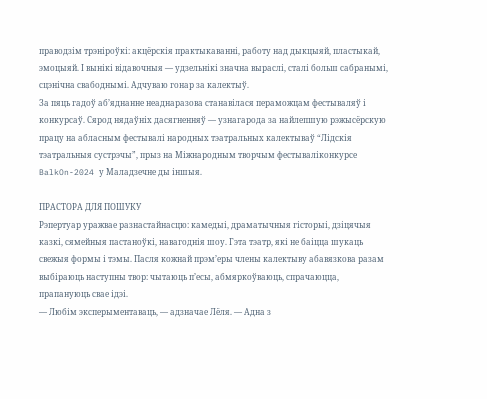праводзім трэніроўкі: акцёрскія практыкаванні, работу над дыкцыяй, пластыкай, эмоцыяй. І вынікі відавочныя — удзельнікі значна выраслі, сталі больш сабранымі, сцэнічна свабоднымі. Адчуваю гонар за калектыў.
За пяць гадоў аб’яднанне неаднаразова станавілася пераможцам фестываляў і конкурсаў. Сярод нядаўніх дасягненняў — узнагарода за найлепшую рэжысёрскую працу на абласным фестывалі народных тэатральных калектываў “Лідскія тэатральныя сустрэчы”, прыз на Міжнародным творчым фестываліконкурсе BalkOn-2024 у Маладзечне ды іншыя.

ПРАСТОРА ДЛЯ ПОШУКУ
Рэпертуар уражвае разнастайнасцю: камедыі, драматычныя гісторыі, дзіцячыя казкі, сямейныя пастаноўкі, навагоднія шоу. Гэта тэатр, які не баіцца шукаць свежыя формы і тэмы. Пасля кожнай прэм’еры члены калектыву абавязкова разам выбіраюць наступны твор: чытаюць п’есы, абмяркоўваюць, спрачаюцца, прапануюць свае ідэі.
— Любім эксперыментаваць, — адзначае Лёля. — Адна з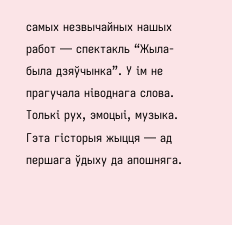самых незвычайных нашых работ — спектакль “Жыла-была дзяўчынка”. У ім не прагучала ніводнага слова. Толькі рух, эмоцыі, музыка. Гэта гісторыя жыцця — ад першага ўдыху да апошняга.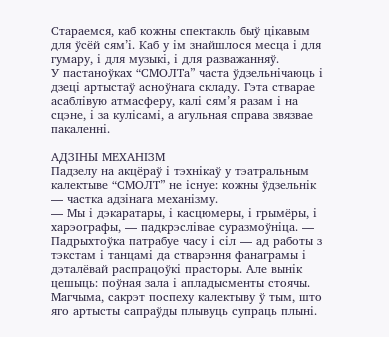Стараемся, каб кожны спектакль быў цікавым для ўсёй сям’і. Каб у ім знайшлося месца і для гумару, і для музыкі, і для разважанняў.
У пастаноўках “СМОЛТа” часта ўдзельнічаюць і дзеці артыстаў асноўнага складу. Гэта стварае асаблівую атмасферу, калі сям’я разам і на сцэне, і за кулісамі, а агульная справа звязвае пакаленні.

АДЗІНЫ МЕХАНІЗМ
Падзелу на акцёраў і тэхнікаў у тэатральным калектыве “СМОЛТ” не існуе: кожны ўдзельнік — частка адзінага механізму.
— Мы і дэкаратары, і касцюмеры, і грымёры, і харэографы, — падкрэслівае суразмоўніца. — Падрыхтоўка патрабуе часу і сіл — ад работы з тэкстам і танцамі да стварэння фанаграмы і дэталёвай распрацоўкі прасторы. Але вынік цешыць: поўная зала і апладысменты стоячы.
Магчыма, сакрэт поспеху калектыву ў тым, што яго артысты сапраўды плывуць супраць плыні.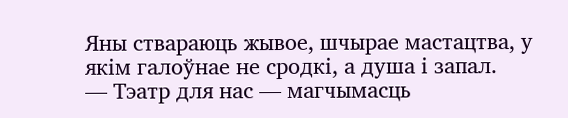Яны ствараюць жывое, шчырае мастацтва, у якім галоўнае не сродкі, а душа і запал.
— Тэатр для нас — магчымасць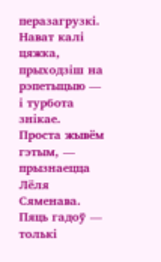перазагрузкі. Нават калі цяжка, прыходзіш на рэпетыцыю — і турбота знікае. Проста жывём гэтым, — прызнаецца Лёля Сяменава.
Пяць гадоў — толькі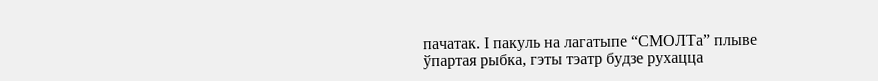пачатак. І пакуль на лагатыпе “СМОЛТа” плыве ўпартая рыбка, гэты тэатр будзе рухацца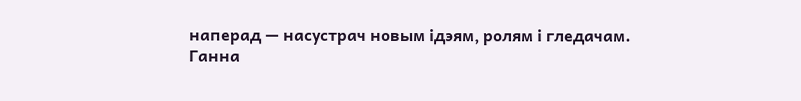наперад — насустрач новым ідэям, ролям і гледачам.
Ганна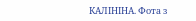КАЛІНІНА. Фота з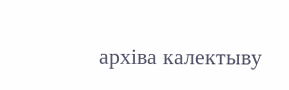архіва калектыву